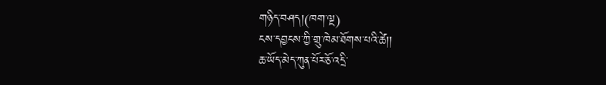གཉིད་བཤད།(ཁག་ལྔ)
ངས་དབྱངས་ཀྱི་གྲུ་ཁེམ་ཐོགས་པའི་ཚེ།།
ཆ་ཡོད་མེད་ཀུན་པོར་ཅོ་འདྲི་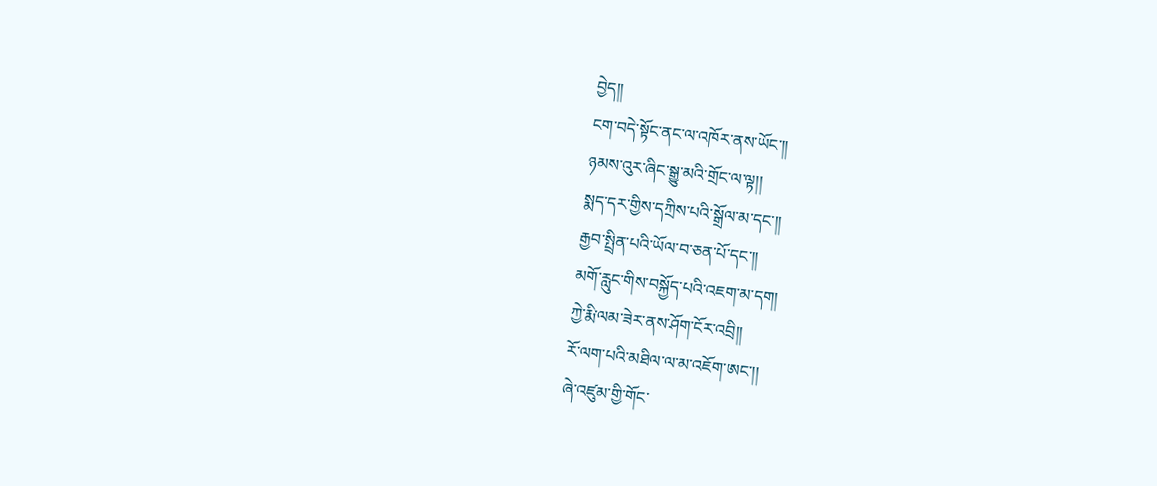བྱེད།།
ངག་བདེ་སྟོང་ནང་ལ་འཁོར་ནས་ཡོང་།།
ཉམས་འུར་ཞིང་སྒྱུ་མའི་གྲོང་ལ་ལྟ།།
སྨད་དར་གྱིས་དཀྲིས་པའི་སྒྲོལ་མ་དང་།།
རྒྱབ་སྤྲིན་པའི་ཡོལ་བ་ཅན་པོ་དང་།།
མགོ་རླུང་གིས་བསྐྱོད་པའི་འཇག་མ་དག།
ཀྱེ་རྨི་ལམ་ཟེར་ནས་ཤོག་ངོར་འབྲི།།
རོ་ལག་པའི་མཐིལ་ལ་མ་འཇོག་ཨང་།།
ཞེ་འཛུམ་གྱི་གོང་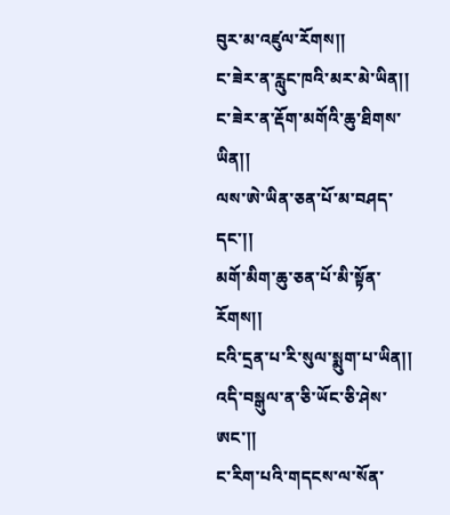བུར་མ་འཛུལ་རོགས།།
ང་ཟེར་ན་རླུང་ཁའི་མར་མེ་ཡིན།།
ང་ཟེར་ན་རྡོག་མགོའི་ཆུ་ཐིགས་ཡིན།།
ལས་ཨེ་ཡིན་ཅན་པོ་མ་བཤད་དང་།།
མགོ་མིག་ཆུ་ཅན་པོ་མི་སྟོན་རོགས།།
ངའི་དྲན་པ་རི་སུལ་སྨུག་པ་ཡིན།།
འདི་བསྒུལ་ན་ཅི་ཡོང་ཅི་ཤེས་ཨང་།།
ང་རིག་པའི་གདངས་ལ་སོན་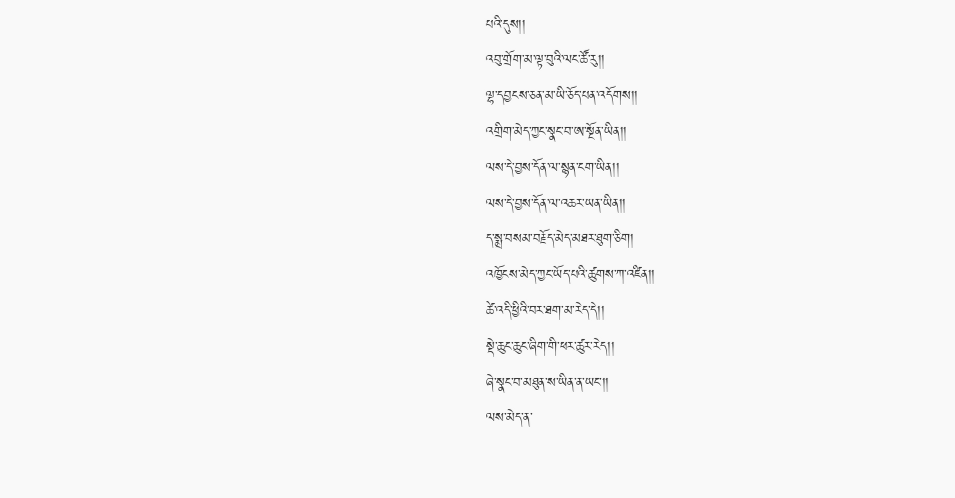པའི་དུས།།
འབུ་གྲོག་མ་ལྟ་བུའི་ལང་ཚོ་རུ།།
ལྷ་དབྱངས་ཅན་མ་ཡི་ཅོད་པན་འདོགས།།
འགྲིག་མེད་ཀྱང་སྣང་བ་ཨ་སྔོན་ཡིན།།
ལས་དེ་བྱས་དོན་ལ་སྙན་ངག་ཡིན།།
ལས་དེ་བྱས་དོན་ལ་འཆར་ཡན་ཡིན།།
ད་སྨྲ་བསམ་བརྗོད་མེད་མཐར་ཐུག་ཅིག།
འཁྱོངས་མེད་ཀྱང་ཡོད་པའི་ཚུགས་ཀ་འཛིན།།
ཚེ་འདི་ཕྱིའི་བར་ཐག་མ་རེད་དེ།།
སྡེ་ཆུང་ཆུང་ཞིག་གི་ཕར་ཚུར་རེད།།
ཞེ་སྣང་བ་མཐུན་ས་ཡིན་ན་ཡང་།།
ལས་མེད་ན་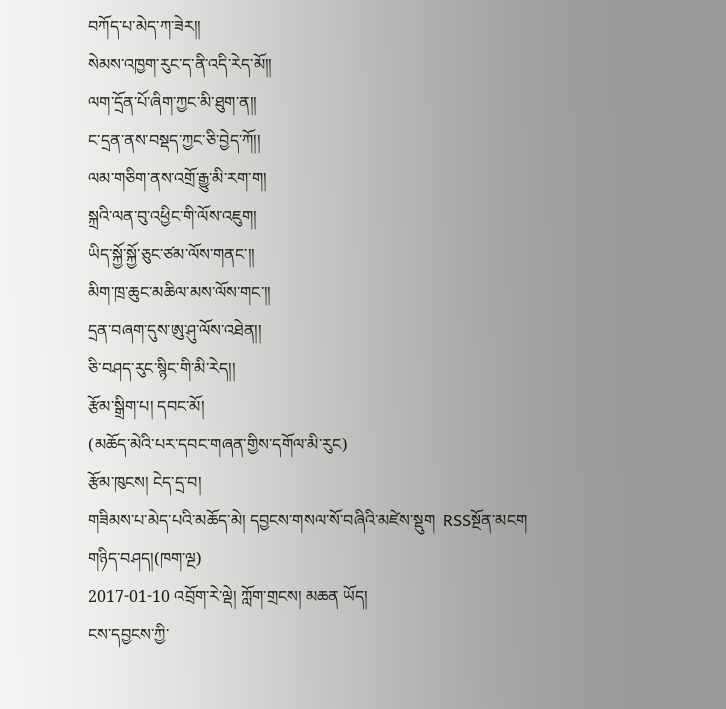བཀོད་པ་མེད་ཀ་ཟེར།།
སེམས་འཁྱག་རུང་ད་ནི་འདི་རེད་མོ།།
ལག་དྲོན་པོ་ཞིག་ཀྱང་མི་ཐུག་ན།།
ང་དྲན་ནས་བསྡད་ཀྱང་ཅི་བྱེད་ཀོ།།
ལམ་གཅིག་ནས་འགྲོ་རྒྱུ་མི་རག་ག།
སྐྲའི་ལན་བུ་འཕྱིང་གི་ལོས་འཇུག།
ཡིད་སྐྱོ་སྐྱོ་ཅུང་ཙམ་ལོས་གནང་།།
མིག་ཁྲ་ཆུང་མཆིལ་མས་ལོས་གང་།།
དྲན་བཞག་དུས་ཨུ་ཤུ་ལོས་འཐེན།།
ཅི་བཤད་རུང་སྙིང་གི་མི་རེད།།
རྩོམ་སྒྲིག་པ། དབང་མོ།
(མཆོད་མེའི་པར་དབང་གཞན་གྱིས་དགོལ་མི་རུང)
རྩོམ་ཁུངས། ངེད་དྲ་བ།
གཟིམས་པ་མེད་པའི་མཆོད་མེ། དབྱངས་གསལ་སོ་བཞིའི་མཛེས་སྡུག  RSSསྔོན་མངག
གཉིད་བཤད།(ཁག་ལྔ)
2017-01-10 འབྲོག་རེ་ལྡེ། ཀློག་གྲངས། མཆན ཡོད།
ངས་དབྱངས་ཀྱི་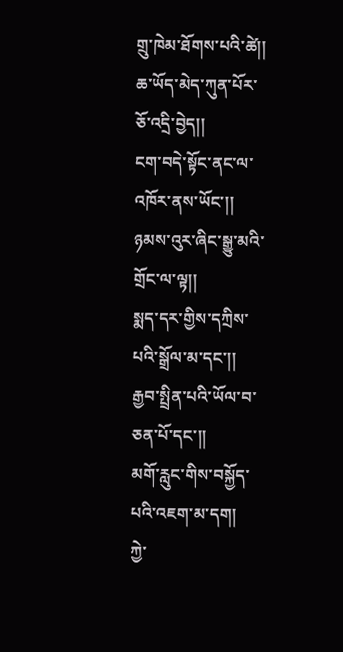གྲུ་ཁེམ་ཐོགས་པའི་ཚེ།།
ཆ་ཡོད་མེད་ཀུན་པོར་ཅོ་འདྲི་བྱེད།།
ངག་བདེ་སྟོང་ནང་ལ་འཁོར་ནས་ཡོང་།།
ཉམས་འུར་ཞིང་སྒྱུ་མའི་གྲོང་ལ་ལྟ།།
སྨད་དར་གྱིས་དཀྲིས་པའི་སྒྲོལ་མ་དང་།།
རྒྱབ་སྤྲིན་པའི་ཡོལ་བ་ཅན་པོ་དང་།།
མགོ་རླུང་གིས་བསྐྱོད་པའི་འཇག་མ་དག།
ཀྱེ་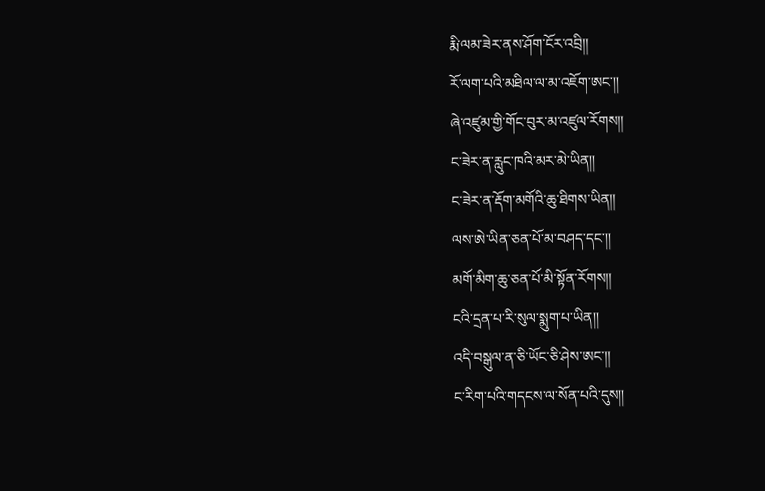རྨི་ལམ་ཟེར་ནས་ཤོག་ངོར་འབྲི།།
རོ་ལག་པའི་མཐིལ་ལ་མ་འཇོག་ཨང་།།
ཞེ་འཛུམ་གྱི་གོང་བུར་མ་འཛུལ་རོགས།།
ང་ཟེར་ན་རླུང་ཁའི་མར་མེ་ཡིན།།
ང་ཟེར་ན་རྡོག་མགོའི་ཆུ་ཐིགས་ཡིན།།
ལས་ཨེ་ཡིན་ཅན་པོ་མ་བཤད་དང་།།
མགོ་མིག་ཆུ་ཅན་པོ་མི་སྟོན་རོགས།།
ངའི་དྲན་པ་རི་སུལ་སྨུག་པ་ཡིན།།
འདི་བསྒུལ་ན་ཅི་ཡོང་ཅི་ཤེས་ཨང་།།
ང་རིག་པའི་གདངས་ལ་སོན་པའི་དུས།།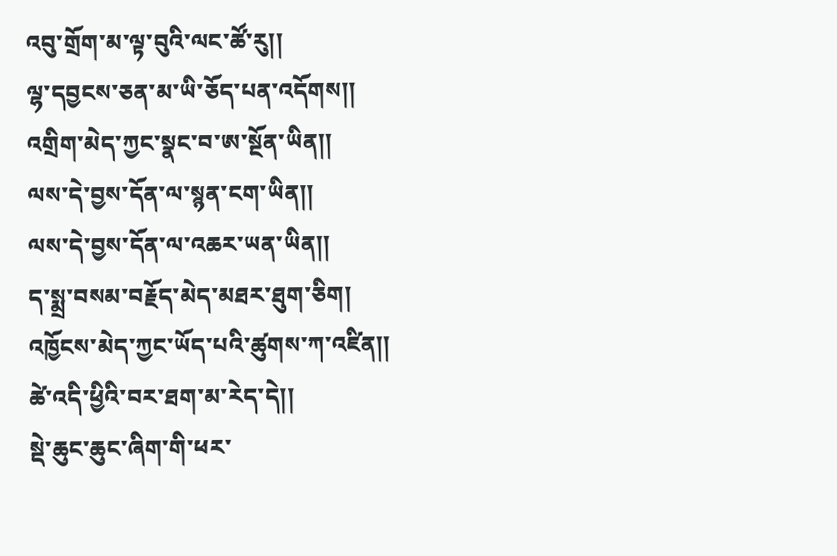འབུ་གྲོག་མ་ལྟ་བུའི་ལང་ཚོ་རུ།།
ལྷ་དབྱངས་ཅན་མ་ཡི་ཅོད་པན་འདོགས།།
འགྲིག་མེད་ཀྱང་སྣང་བ་ཨ་སྔོན་ཡིན།།
ལས་དེ་བྱས་དོན་ལ་སྙན་ངག་ཡིན།།
ལས་དེ་བྱས་དོན་ལ་འཆར་ཡན་ཡིན།།
ད་སྨྲ་བསམ་བརྗོད་མེད་མཐར་ཐུག་ཅིག།
འཁྱོངས་མེད་ཀྱང་ཡོད་པའི་ཚུགས་ཀ་འཛིན།།
ཚེ་འདི་ཕྱིའི་བར་ཐག་མ་རེད་དེ།།
སྡེ་ཆུང་ཆུང་ཞིག་གི་ཕར་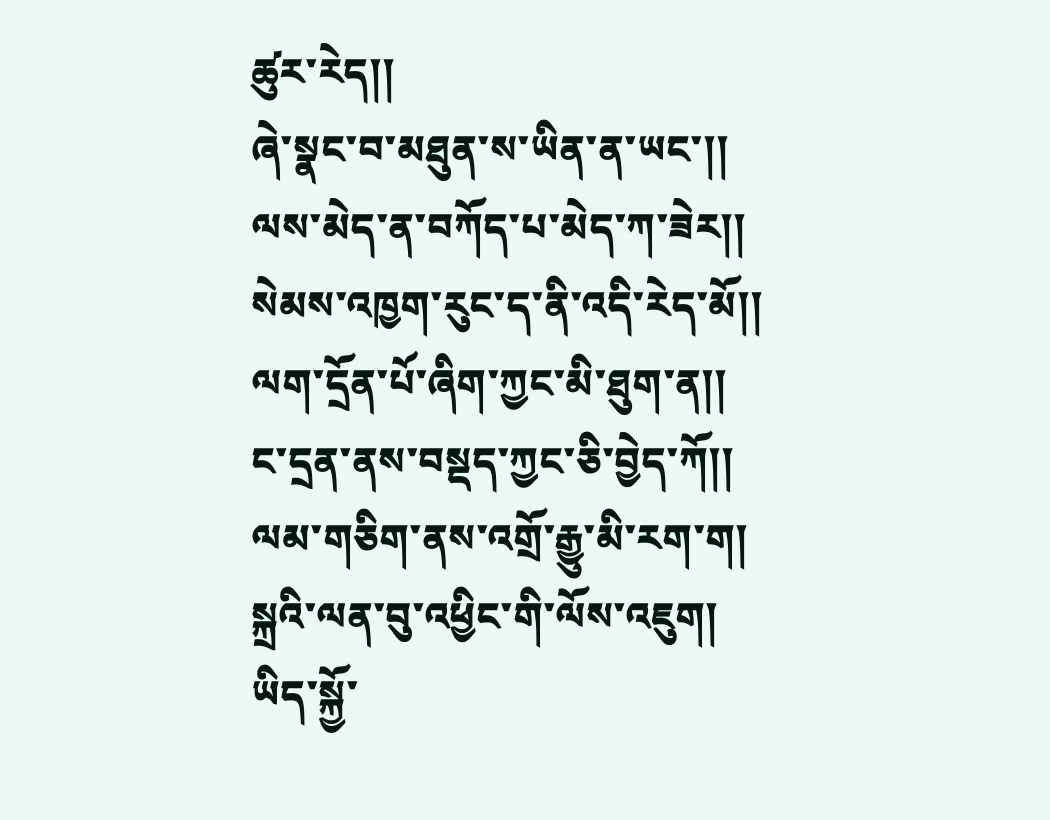ཚུར་རེད།།
ཞེ་སྣང་བ་མཐུན་ས་ཡིན་ན་ཡང་།།
ལས་མེད་ན་བཀོད་པ་མེད་ཀ་ཟེར།།
སེམས་འཁྱག་རུང་ད་ནི་འདི་རེད་མོ།།
ལག་དྲོན་པོ་ཞིག་ཀྱང་མི་ཐུག་ན།།
ང་དྲན་ནས་བསྡད་ཀྱང་ཅི་བྱེད་ཀོ།།
ལམ་གཅིག་ནས་འགྲོ་རྒྱུ་མི་རག་ག།
སྐྲའི་ལན་བུ་འཕྱིང་གི་ལོས་འཇུག།
ཡིད་སྐྱོ་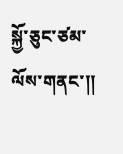སྐྱོ་ཅུང་ཙམ་ལོས་གནང་།།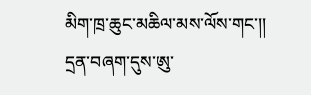མིག་ཁྲ་ཆུང་མཆིལ་མས་ལོས་གང་།།
དྲན་བཞག་དུས་ཨུ་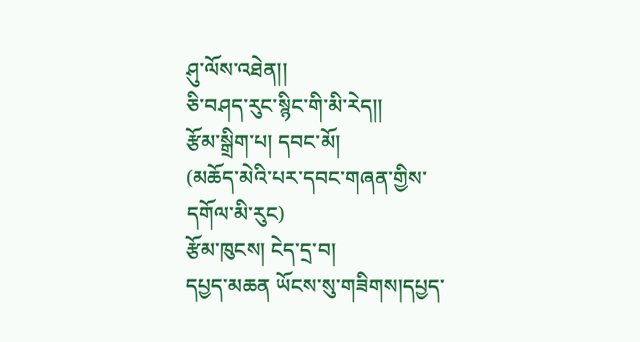ཤུ་ལོས་འཐེན།།
ཅི་བཤད་རུང་སྙིང་གི་མི་རེད།།
རྩོམ་སྒྲིག་པ། དབང་མོ།
(མཆོད་མེའི་པར་དབང་གཞན་གྱིས་དགོལ་མི་རུང)
རྩོམ་ཁུངས། ངེད་དྲ་བ།
དཔྱད་མཆན ཡོངས་སུ་གཟིགས།དཔྱད་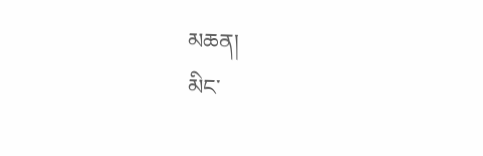མཆན།
མིང་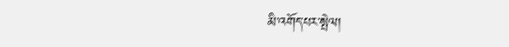མི་འགོད་པར་སྤེལ།